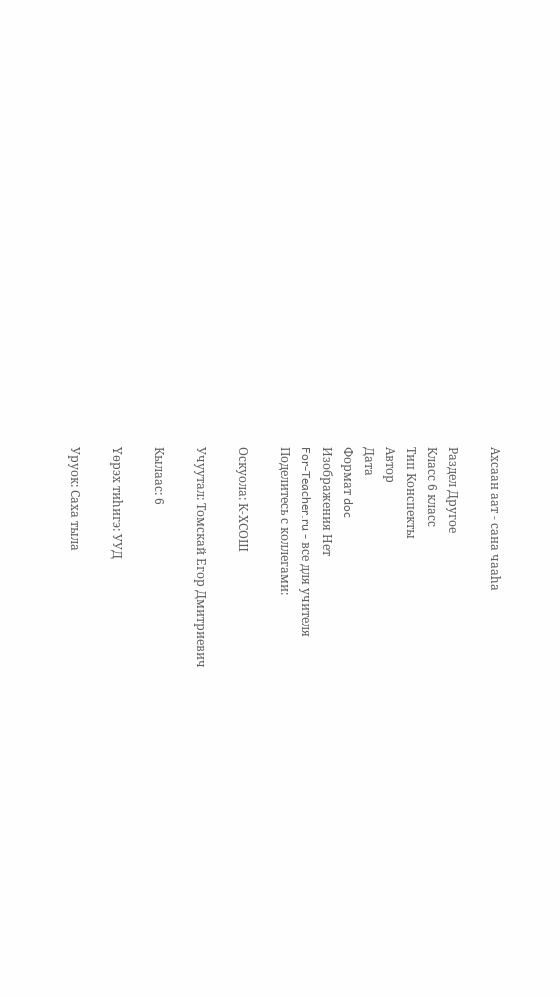Ахсаан аат - сана чааhа

Раздел Другое
Класс 6 класс
Тип Конспекты
Автор
Дата
Формат doc
Изображения Нет
For-Teacher.ru - все для учителя
Поделитесь с коллегами:

Оскуола: К-ХСОШ

Учуутал: Томскай Егор Дмитриевич

Кылаас: 6

Yѳрэх тиһигэ: УУД

Уруок: Саха тыла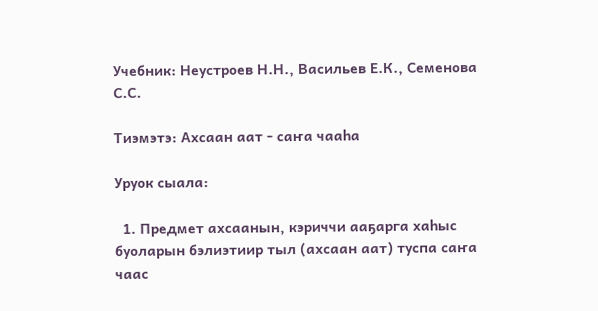Учебник: Неустроев Н.Н., Васильев Е.К., Семенова С.С.

Тиэмэтэ: Ахсаан аат - саҥа чааһа

Уруок сыала:

  1. Предмет ахсаанын, кэриччи ааҕарга хаһыс буоларын бэлиэтиир тыл (ахсаан аат) туспа саҥа чаас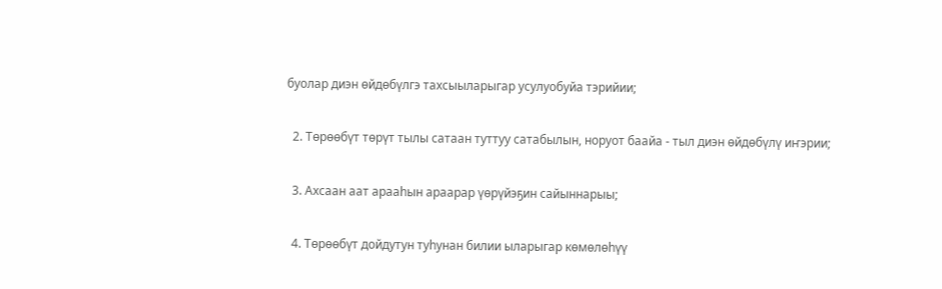буолар диэн ѳйдѳбүлгэ тахсыыларыгар усулуобуйа тэрийии;

  2. Тѳрѳѳбүт тѳрүт тылы сатаан туттуу сатабылын, норуот баайа - тыл диэн ѳйдѳбүлү иҥэрии;

  3. Ахсаан аат арааһын араарар үѳрүйэҕин сайыннарыы;

  4. Тѳрѳѳбүт дойдутун туһунан билии ыларыгар кѳмѳлѳһүү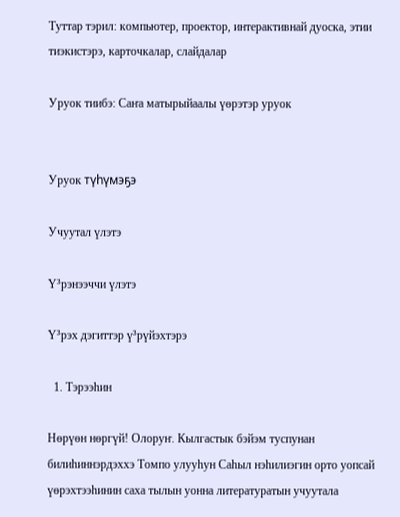Туттар тэрил: компьютер, проектор, интерактивнай дуоска, этии тиэкистэрэ, карточкалар, слайдалар

Уруок тиибэ: Саҥа матырыйаалы үѳрэтэр уруок


Уруок түһүмэҕэ

Учуутал үлэтэ

Ү³рэнээччи үлэтэ

Ү³рэх дэгиттэр ү³рүйэхтэрэ

  1. Тэрээһин

Нѳрүѳн нѳргүй! Олоруҥ. Кылгастык бэйэм туспунан билиһиннэрдэххэ Томпо улууһун Саһыл нэһилиэгин орто уопсай үѳрэхтээһинин саха тылын уонна литературатын учуутала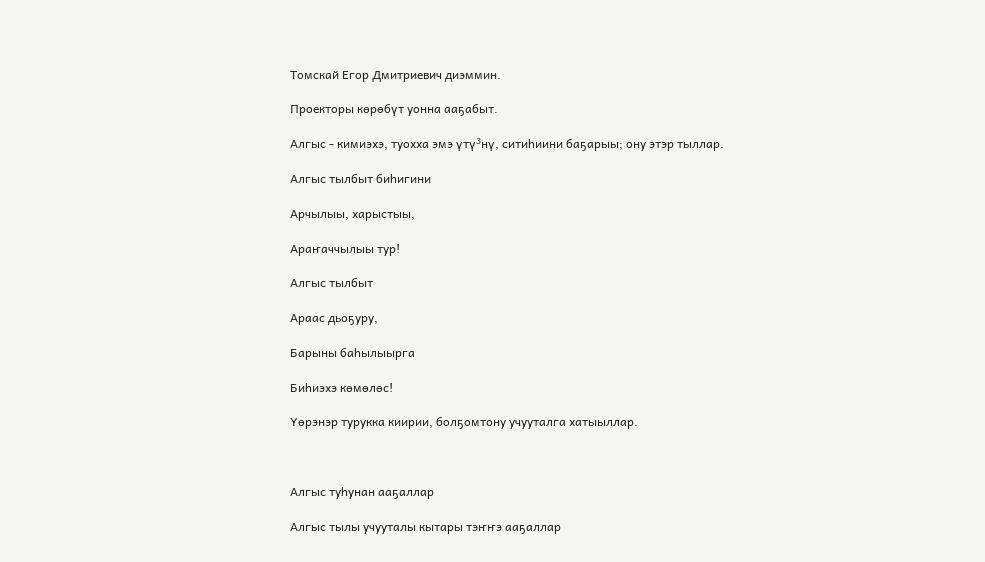Томскай Егор Дмитриевич диэммин.

Проекторы кѳрѳбүт уонна ааҕабыт.

Алгыс - кимиэхэ, туохха эмэ үтү³нү, ситиһиини баҕарыы; ону этэр тыллар.

Алгыс тылбыт биһигини

Арчылыы, харыстыы,

Араҥаччылыы тур!

Алгыс тылбыт

Араас дьоҕуру,

Барыны баһылыырга

Биһиэхэ кѳмѳлѳс!

Үѳрэнэр турукка киирии, болҕомтону учууталга хатыыллар.



Алгыс туһунан ааҕаллар

Алгыс тылы учууталы кытары тэҥҥэ ааҕаллар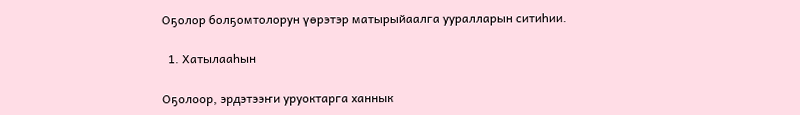Оҕолор болҕомтолорун үѳрэтэр матырыйаалга ууралларын ситиһии.

  1. Хатылааһын

Оҕолоор, эрдэтээҥи уруоктарга ханнык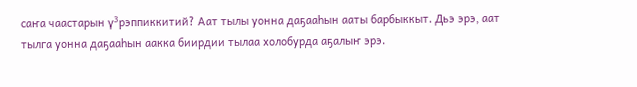саҥа чаастарын ү³рэппиккитий? Аат тылы уонна даҕааһын ааты барбыккыт. Дьэ эрэ, аат тылга уонна даҕааһын аакка биирдии тылаа холобурда аҕалыҥ эрэ.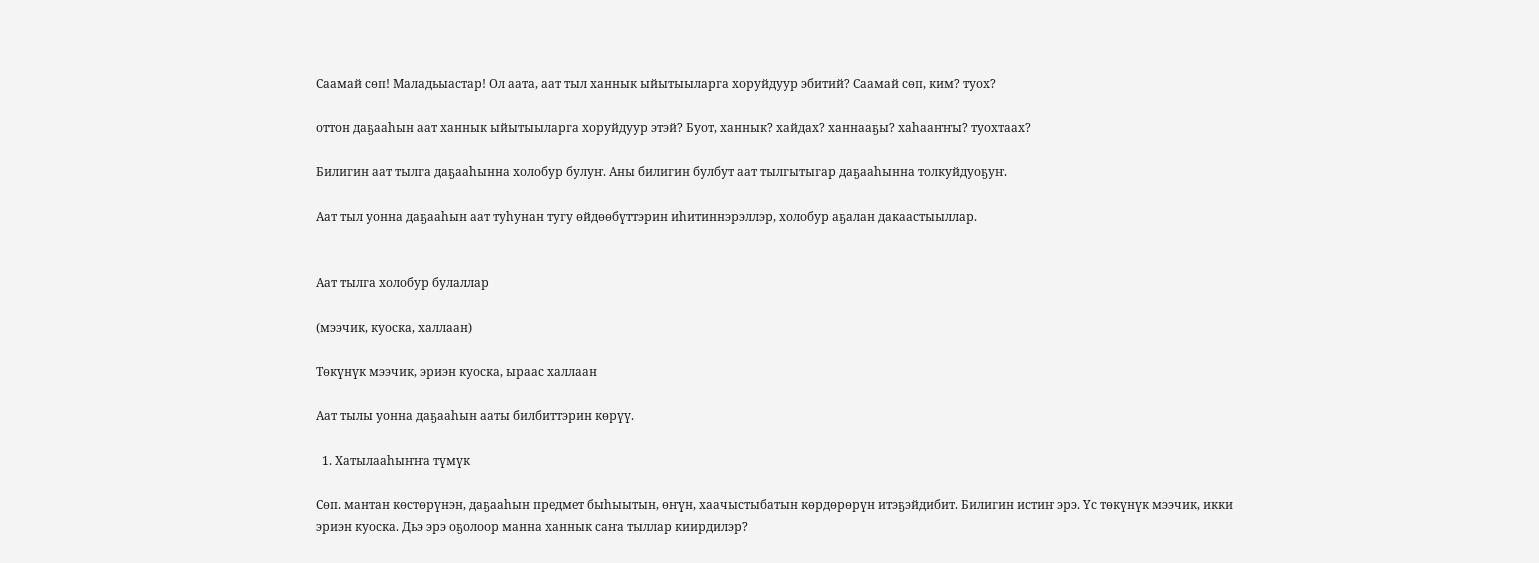Саамай сѳп! Маладьыастар! Ол аата, аат тыл ханнык ыйытыыларга хоруйдуур эбитий? Саамай сѳп, ким? туох?

оттон даҕааһын аат ханнык ыйытыыларга хоруйдуур этэй? Буот, ханнык? хайдах? ханнааҕы? хаһааҥҥы? туохтаах?

Билигин аат тылга даҕааһынна холобур булуҥ. Аны билигин булбут аат тылгытыгар даҕааһынна толкуйдуоҕуҥ.

Аат тыл уонна даҕааһын аат туһунан тугу ѳйдѳѳбүттэрин иһитиннэрэллэр, холобур аҕалан дакаастыыллар.


Аат тылга холобур булаллар

(мээчик, куоска, халлаан)

Тѳкүнүк мээчик, эриэн куоска, ыраас халлаан

Аат тылы уонна даҕааһын ааты билбиттэрин кѳрүү.

  1. Хатылааһыҥҥа түмүк

Сѳп. мантан кѳстѳрүнэн, даҕааһын предмет быһыытын, ѳҥүн, хаачыстыбатын кѳрдѳрѳрүн итэҕэйдибит. Билигин истиҥ эрэ. Үс тѳкүнүк мээчик, икки эриэн куоска. Дьэ эрэ оҕолоор манна ханнык саҥа тыллар киирдилэр?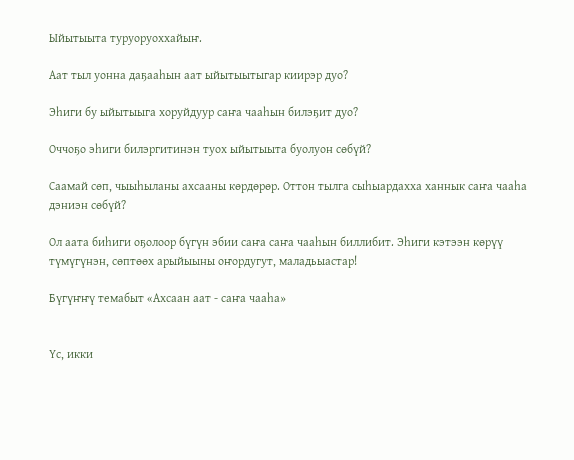Ыйытыыта туруоруоххайыҥ.

Аат тыл уонна даҕааһын аат ыйытыытыгар киирэр дуо?

Эһиги бу ыйытыыга хоруйдуур саҥа чааһын билэҕит дуо?

Оччоҕо эһиги билэргитинэн туох ыйытыыта буолуон сѳбүй?

Саамай сѳп, чыыһыланы ахсааны кѳрдѳрѳр. Оттон тылга сыһыардахха ханнык саҥа чааһа дэниэн сѳбүй?

Ол аата биһиги оҕолоор бүгүн эбии саҥа саҥа чааһын биллибит. Эһиги кэтээн кѳрүү түмүгүнэн, сѳптѳѳх арыйыыны оҥордугут, маладьыастар!

Бүгүҥҥү темабыт «Ахсаан аат - саҥа чааһа»


Үс, икки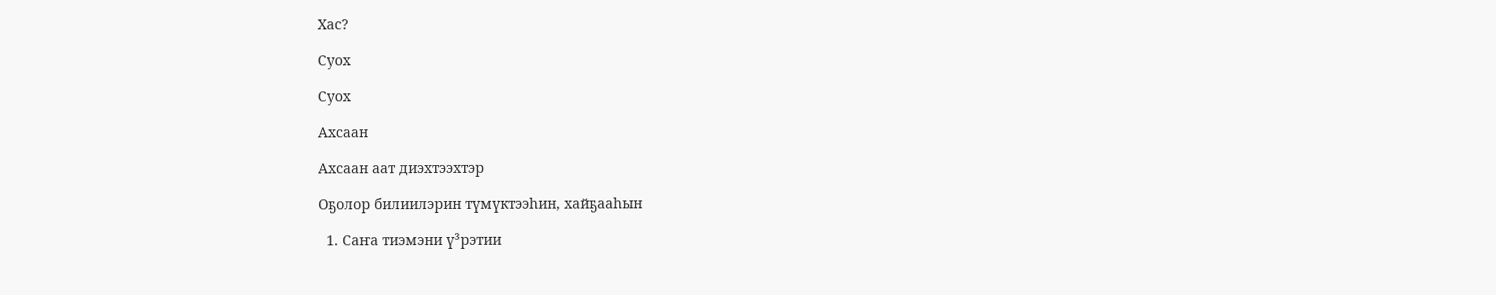Хас?

Суох

Суох

Ахсаан

Ахсаан аат диэхтээхтэр

Оҕолор билиилэрин түмүктээһин, хайҕааһын

  1. Саҥа тиэмэни ү³рэтии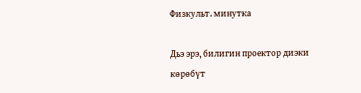Физкульт. минутка

Дьэ эрэ, билигин проектор диэки кѳрѳбүт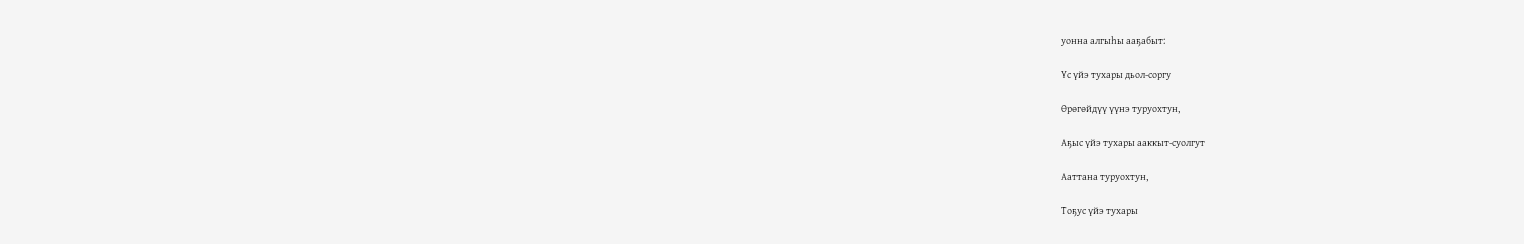уонна алгыһы ааҕабыт:

Үс үйэ тухары дьол-соргу

Ѳрѳгѳйдүү үүнэ туруохтун,

Аҕыс үйэ тухары ааккыт-суолгут

Ааттана туруохтун,

Тоҕус үйэ тухары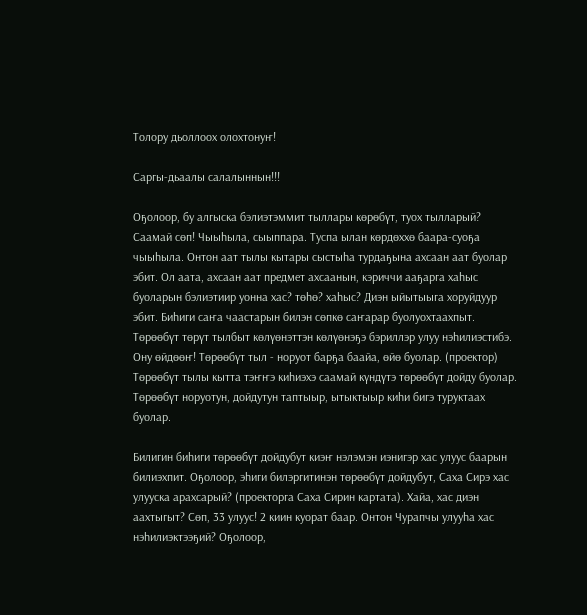Толору дьоллоох олохтонуҥ!

Саргы-дьаалы салалыннын!!!

Оҕолоор, бу алгыска бэлиэтэммит тыллары кѳрѳбүт, туох тылларый? Саамай сѳп! Чыыһыла, сыыппара. Туспа ылан кѳрдѳххѳ баара-суоҕа чыыһыла. Онтон аат тылы кытары сыстыһа турдаҕына ахсаан аат буолар эбит. Ол аата, ахсаан аат предмет ахсаанын, кэриччи ааҕарга хаһыс буоларын бэлиэтиир уонна хас? тѳһѳ? хаһыс? Диэн ыйытыыга хоруйдуур эбит. Биһиги саҥа чаастарын билэн сѳпкѳ саҥарар буолуохтаахпыт. Тѳрѳѳбүт тѳрүт тылбыт кѳлүѳнэттэн кѳлүѳнэҕэ бэриллэр улуу нэһилиэстибэ. Ону ѳйдѳѳҥ! Тѳрѳѳбүт тыл - норуот барҕа баайа, ѳйѳ буолар. (проектор) Тѳрѳѳбүт тылы кытта тэҥҥэ киһиэхэ саамай күндүтэ тѳрѳѳбүт дойду буолар. Тѳрѳѳбүт норуотун, дойдутун таптыыр, ытыктыыр киһи бигэ туруктаах буолар.

Билигин биһиги тѳрѳѳбүт дойдубут киэҥ нэлэмэн иэнигэр хас улуус баарын билиэхпит. Оҕолоор, эһиги билэргитинэн тѳрѳѳбүт дойдубут, Саха Сирэ хас улууска арахсарый? (проекторга Саха Сирин картата). Хайа, хас диэн аахтыгыт? Сѳп, 33 улуус! 2 киин куорат баар. Онтон Чурапчы улууһа хас нэһилиэктээҕий? Оҕолоор,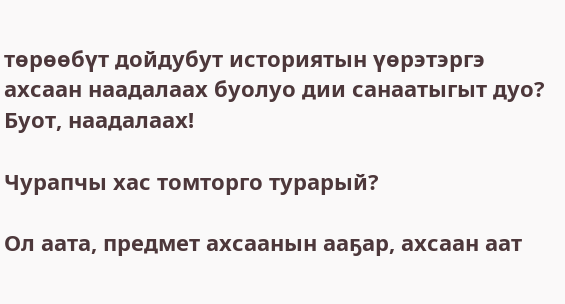тѳрѳѳбүт дойдубут историятын үѳрэтэргэ ахсаан наадалаах буолуо дии санаатыгыт дуо? Буот, наадалаах!

Чурапчы хас томторго турарый?

Ол аата, предмет ахсаанын ааҕар, ахсаан аат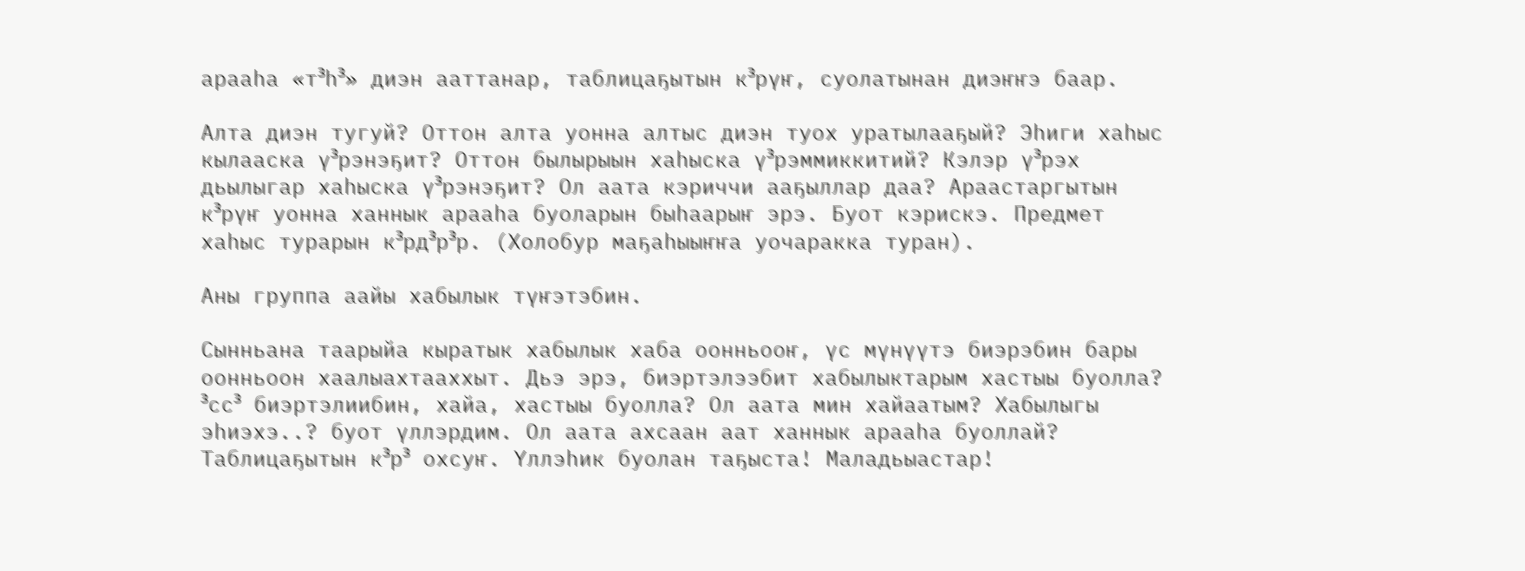арааһа «т³һ³» диэн ааттанар, таблицаҕытын к³рүҥ, суолатынан диэҥҥэ баар.

Алта диэн тугуй? Оттон алта уонна алтыс диэн туох уратылааҕый? Эһиги хаһыс кылааска ү³рэнэҕит? Оттон былырыын хаһыска ү³рэммиккитий? Кэлэр ү³рэх дьылыгар хаһыска ү³рэнэҕит? Ол аата кэриччи ааҕыллар даа? Араастаргытын к³рүҥ уонна ханнык арааһа буоларын быһаарыҥ эрэ. Буот кэрискэ. Предмет хаһыс турарын к³рд³р³р. (Холобур маҕаһыыҥҥа уочаракка туран).

Аны группа аайы хабылык түҥэтэбин.

Сынньана таарыйа кыратык хабылык хаба оонньооҥ, үс мүнүүтэ биэрэбин бары оонньоон хаалыахтааххыт. Дьэ эрэ, биэртэлээбит хабылыктарым хастыы буолла? ³сс³ биэртэлиибин, хайа, хастыы буолла? Ол аата мин хайаатым? Хабылыгы эһиэхэ..? буот үллэрдим. Ол аата ахсаан аат ханнык арааһа буоллай? Таблицаҕытын к³р³ охсуҥ. Үллэһик буолан таҕыста! Маладьыастар!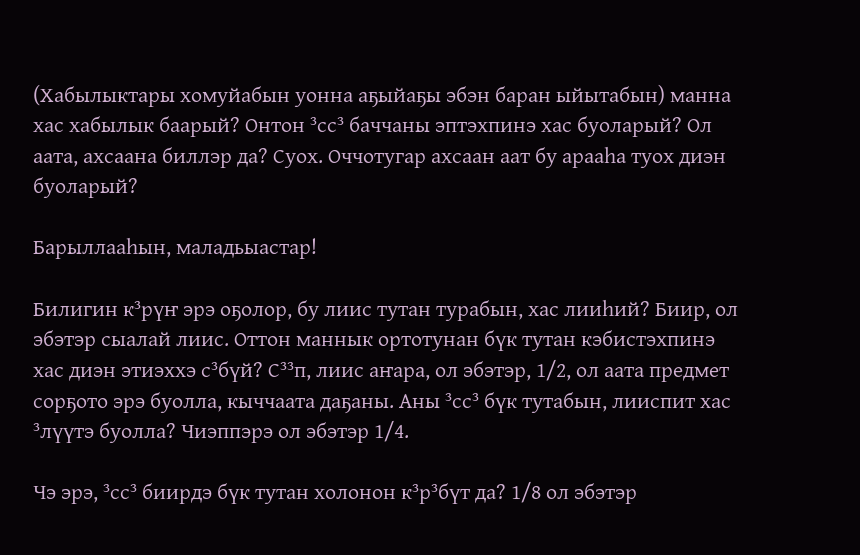(Хабылыктары хомуйабын уонна аҕыйаҕы эбэн баран ыйытабын) манна хас хабылык баарый? Онтон ³сс³ баччаны эптэхпинэ хас буоларый? Ол аата, ахсаана биллэр да? Суох. Оччотугар ахсаан аат бу арааһа туох диэн буоларый?

Барыллааһын, маладьыастар!

Билигин к³рүҥ эрэ оҕолор, бу лиис тутан турабын, хас лииһий? Биир, ол эбэтэр сыалай лиис. Оттон маннык ортотунан бүк тутан кэбистэхпинэ хас диэн этиэххэ с³бүй? С³³п, лиис аҥара, ол эбэтэр, 1/2, ол аата предмет сорҕото эрэ буолла, кыччаата даҕаны. Аны ³сс³ бүк тутабын, лииспит хас ³лүүтэ буолла? Чиэппэрэ ол эбэтэр 1/4.

Чэ эрэ, ³сс³ биирдэ бүк тутан холонон к³р³бүт да? 1/8 ол эбэтэр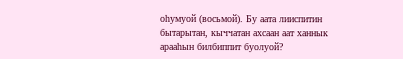оһумуой (восьмой). Бу аата лииспитин бытарытан, кыччатан ахсаан аат ханнык арааһын билбиппит буолуой?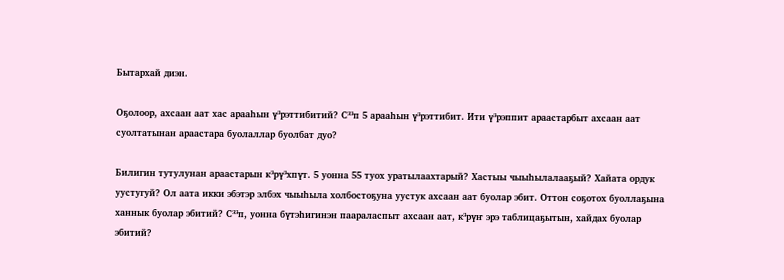Бытархай диэн.

Оҕолоор, ахсаан аат хас арааһын ү³рэттибитий? С³³п 5 арааһын ү³рэттибит. Ити ү³рэппит араастарбыт ахсаан аат суолтатынан араастара буолаллар буолбат дуо?

Билигин тутулунан араастарын к³рү³хпүт. 5 уонна 55 туох уратылаахтарый? Хастыы чыыһылалааҕый? Хайата ордук уустугуй? Ол аата икки эбэтэр элбэх чыыһыла холбостоҕуна уустук ахсаан аат буолар эбит. Оттон соҕотох буоллаҕына ханнык буолар эбитий? С³³п, уонна бүтэһигинэн паараласпыт ахсаан аат, к³рүҥ эрэ таблицаҕытын, хайдах буолар эбитий?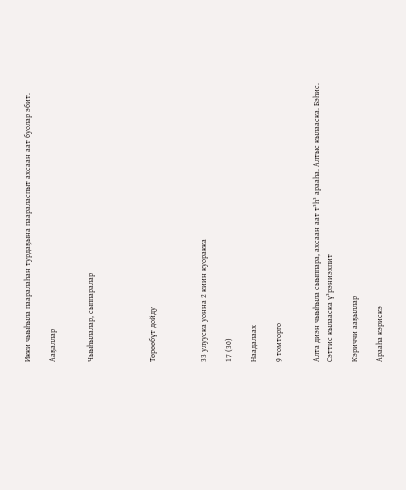Икки чыыһыла пааралаһан турдаҕына паараласпыт ахсаан аат буолар эбит.

Ааҕаллар


Чыыһылалар, сыппаралар




Тѳрѳѳбүт дойду



33 улууска уонна 2 киин куоракка

17 (30)

Наадалаах

9 томторго


Алта диэн чыыһыла сыыппара, ахсаан аат т³һ³ арааһа. Алтыс кылааска. Бэһис. Сэттис кылааска ү³рэниэхпит

Кэриччи ааҕыллар

Арааһа кэрискэ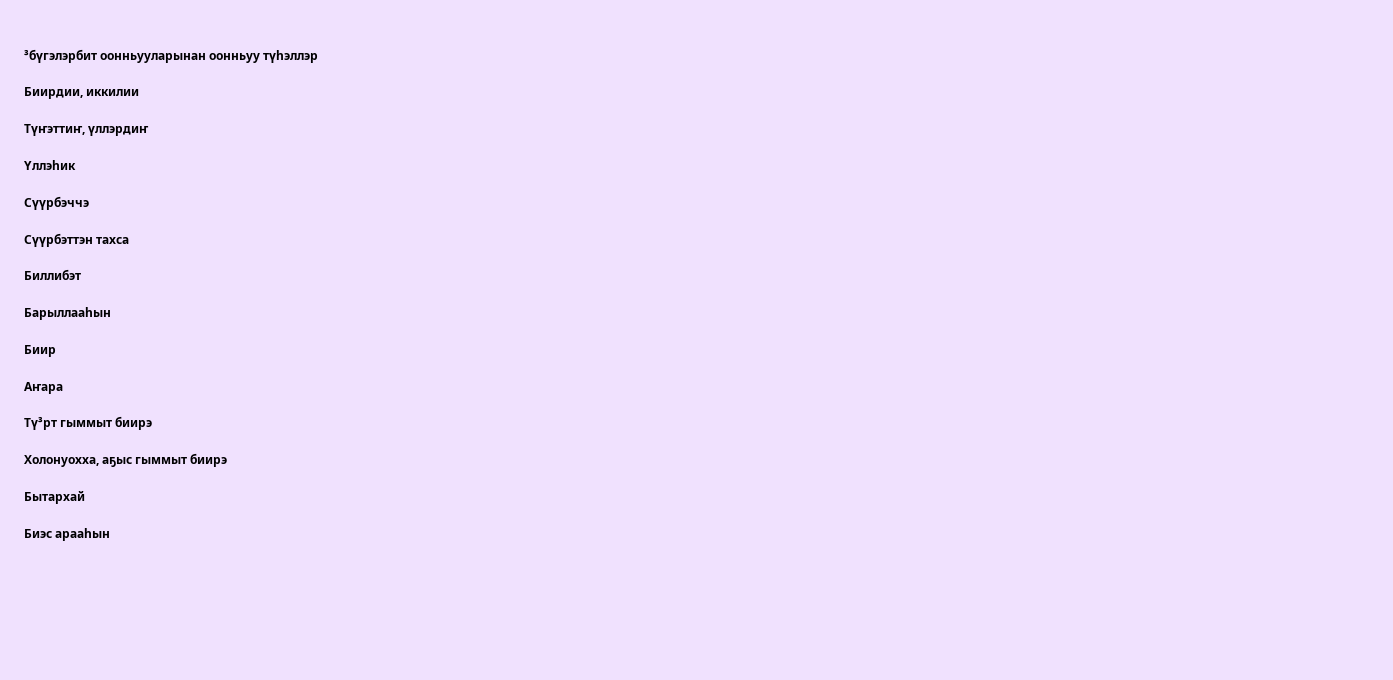³бүгэлэрбит оонньууларынан оонньуу түһэллэр

Биирдии, иккилии

Түҥэттиҥ, үллэрдиҥ

Үллэһик

Сүүрбэччэ

Сүүрбэттэн тахса

Биллибэт

Барыллааһын

Биир

Аҥара

Тү³рт гыммыт биирэ

Холонуохха, аҕыс гыммыт биирэ

Бытархай

Биэс арааһын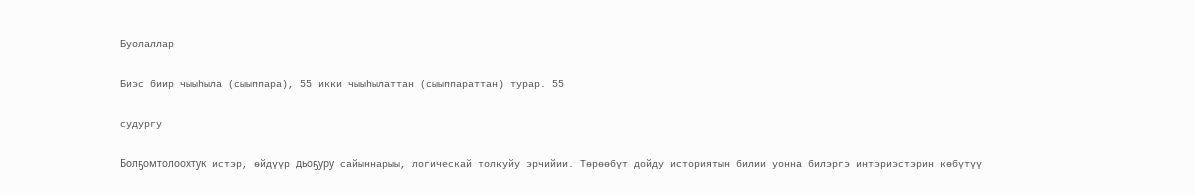Буолаллар

Биэс биир чыыһыла (сыыппара), 55 икки чыыһылаттан (сыыппараттан) турар. 55

судургу

Болҕомтолоохтук истэр, ѳйдүүр дьоҕуру сайыннарыы, логическай толкуйу эрчийии. Тѳрѳѳбүт дойду историятын билии уонна билэргэ интэриэстэрин кѳбүтүү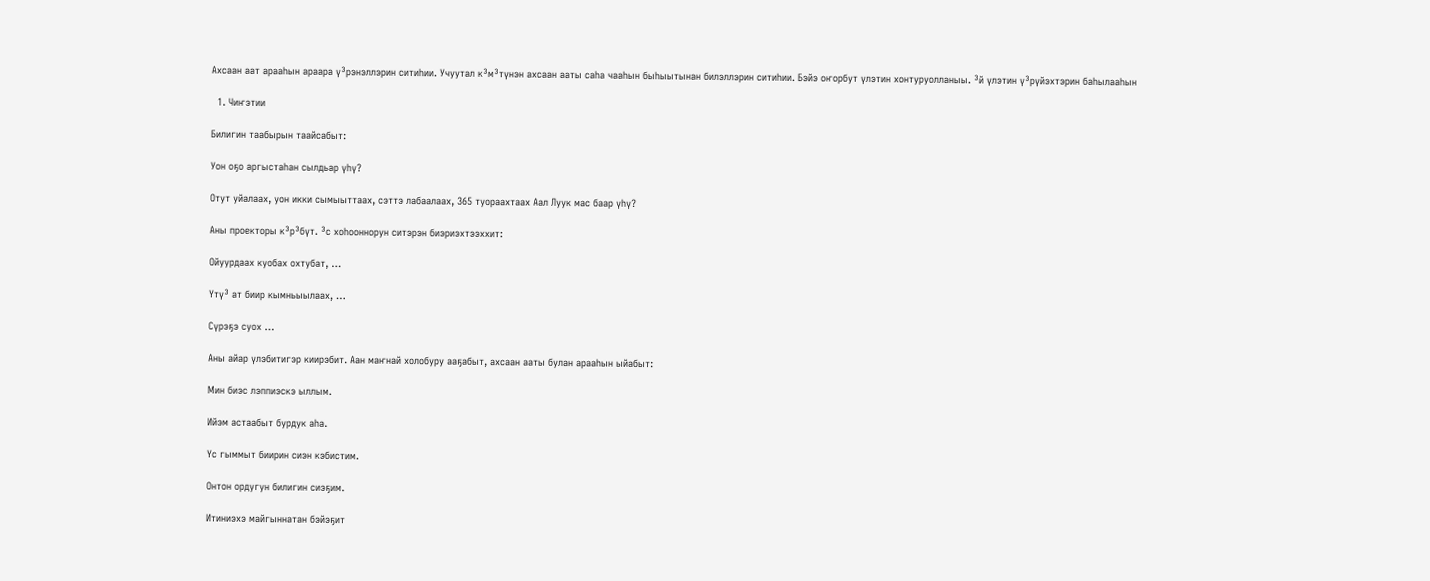Ахсаан аат арааһын араара ү³рэнэллэрин ситиһии. Учуутал к³м³түнэн ахсаан ааты саһа чааһын быһыытынан билэллэрин ситиһии. Бэйэ оҥорбут үлэтин хонтуруолланыы. ³й үлэтин ү³рүйэхтэрин баһылааһын

  1. Чиҥэтии

Билигин таабырын таайсабыт:

Уон оҕо аргыстаһан сылдьар үһү?

Отут уйалаах, уон икки сымыыттаах, сэттэ лабаалаах, 365 туораахтаах Аал Луук мас баар үһү?

Аны проекторы к³р³бүт. ³с хоһооннорун ситэрэн биэриэхтээххит:

Ойуурдаах куобах охтубат, …

Үтү³ ат биир кымньыылаах, …

Сүрэҕэ суох …

Аны айар үлэбитигэр киирэбит. Аан маҥнай холобуру ааҕабыт, ахсаан ааты булан арааһын ыйабыт:

Мин биэс лэппиэскэ ыллым.

Ийэм астаабыт бурдук аһа.

Үс гыммыт биирин сиэн кэбистим.

Онтон ордугун билигин сиэҕим.

Итиниэхэ майгыннатан бэйэҕит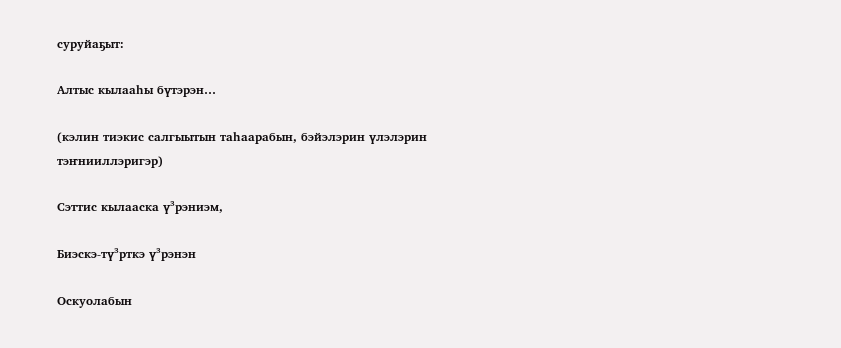суруйаҕыт:

Алтыс кылааһы бүтэрэн…

(кэлин тиэкис салгыытын таһаарабын, бэйэлэрин үлэлэрин тэҥнииллэригэр)

Сэттис кылааска ү³рэниэм,

Биэскэ-тү³рткэ ү³рэнэн

Оскуолабын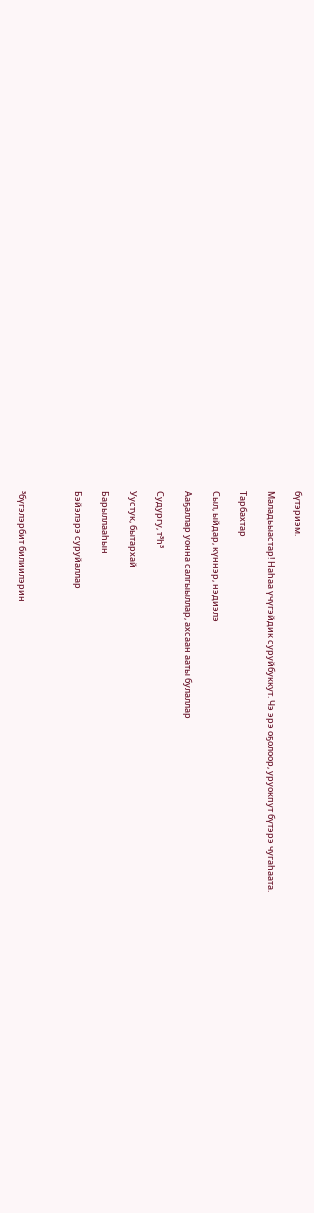бүтэриэм.

Маладьыастар! Наһаа үчүгэйдик суруйбуккут. Чэ эрэ оҕолоор, уруокпут бүтэрэ чугаһаата.

Тарбахтар

Сыл, ыйдар, күннэр, нэдиэлэ

Ааҕаллар уонна салгыыллар, ахсаан ааты булаллар

Судургу, т³һ³

Уустук, бытархай

Барыллааһын

Бэйэлэрэ суруйаллар



³бүгэлэрбит билиилэрин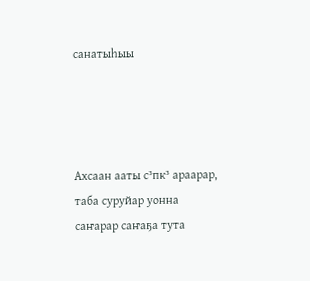санатыһыы




Ахсаан ааты с³пк³ араарар, таба суруйар уонна саҥарар саҥаҕа тута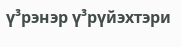ү³рэнэр ү³рүйэхтэри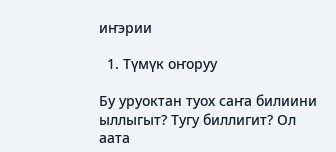иҥэрии

  1. Түмүк оҥоруу

Бу уруоктан туох саҥа билиини ыллыгыт? Тугу биллигит? Ол аата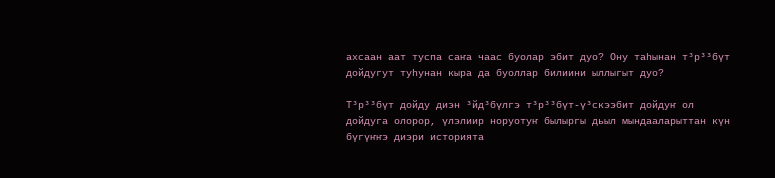ахсаан аат туспа саҥа чаас буолар эбит дуо? Ону таһынан т³р³³бүт дойдугут туһунан кыра да буоллар билиини ыллыгыт дуо?

Т³р³³бүт дойду диэн ³йд³бүлгэ т³р³³бүт-ү³скээбит дойдуҥ ол дойдуга олорор, үлэлиир норуотуҥ былыргы дьыл мындааларыттан күн бүгүҥҥэ диэри историята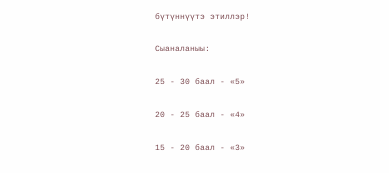бүтүннүүтэ этиллэр!

Сыаналаныы:

25 - 30 баал - «5»

20 - 25 баал - «4»

15 - 20 баал - «3»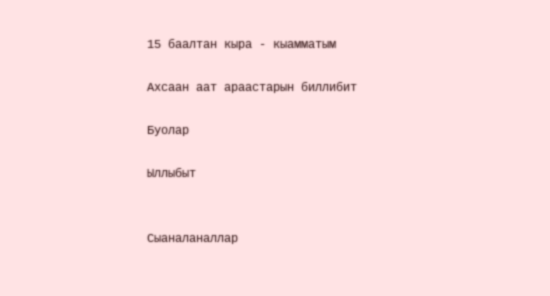15 баалтан кыра - кыамматым

Ахсаан аат араастарын биллибит

Буолар

Ыллыбыт


Сыаналаналлар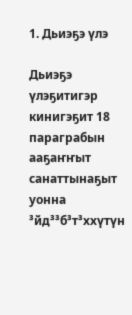1. Дьиэҕэ үлэ

Дьиэҕэ үлэҕитигэр кинигэҕит 18 параграбын ааҕаҥҥыт санаттынаҕыт уонна ³йд³³б³т³ххүтүн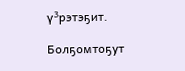ү³рэтэҕит.

Болҕомтоҕут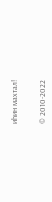иһин махтал!


© 2010-2022